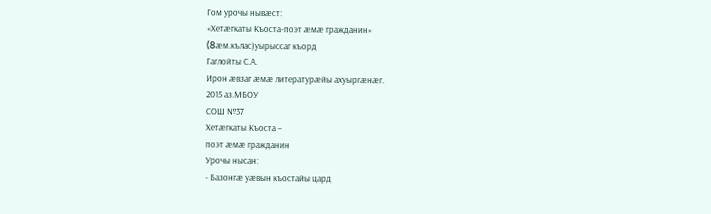Гом урочы нывæст:
«Хетæгкаты Къоста-поэт æмæ гражданин»
(8æм.кълас)уырыссаг къорд
Гаглойты С.А.
Ирон æвзаг æмæ литературæйы ахуыргæнæг.
2015 аз.МБОУ
СОШ №37
Хетæгкаты Къоста –
поэт æмæ гражданин
Урочы нысан:
- Базонгæ уæвын къостайы цард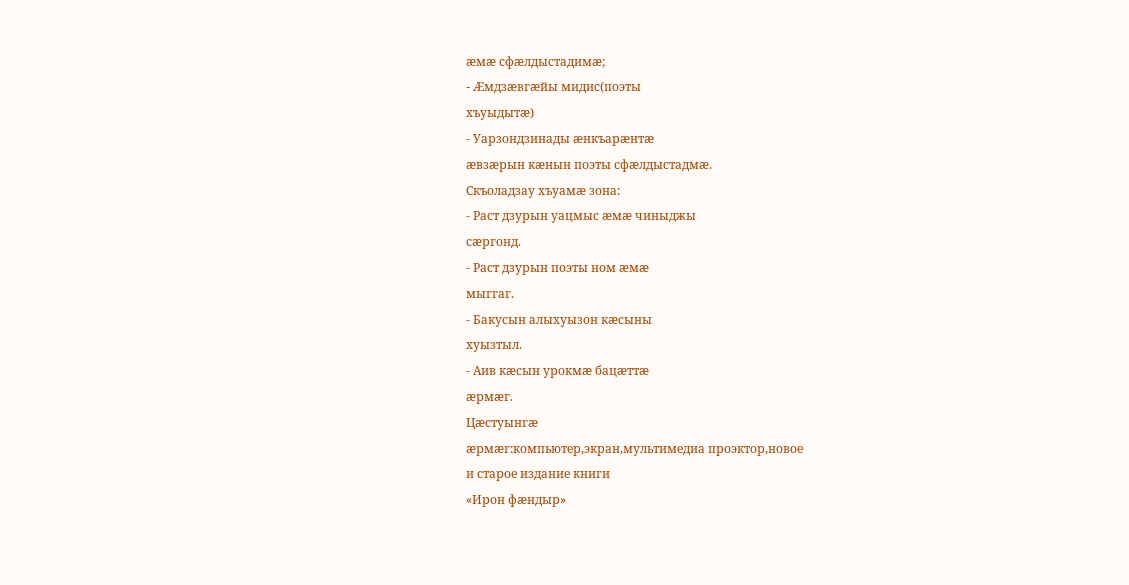æмæ сфæлдыстадимæ;
- Æмдзæвгæйы мидис(поэты
хъуыдытæ)
- Уарзондзинады æнкъарæнтæ
æвзæрын кæнын поэты сфæлдыстадмæ.
Скъоладзау хъуамæ зона:
- Раст дзурын уацмыс æмæ чиныджы
сæргонд.
- Раст дзурын поэты ном æмæ
мыггаг.
- Бакусын алыхуызон кæсыны
хуызтыл.
- Аив кæсын урокмæ бацæттæ
æрмæг.
Цæстуынгæ
æрмæг:компьютер,экран,мультимедиа проэктор,новое
и старое издание книги
«Ирон фæндыр»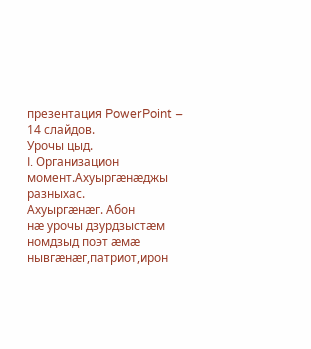презентация PowerPoint – 14 слайдов.
Урочы цыд.
I. Организацион
момент.Ахуыргæнæджы разныхас.
Ахуыргæнæг. Абон
нæ урочы дзурдзыстæм номдзыд поэт æмæ нывгæнæг,патриот,ирон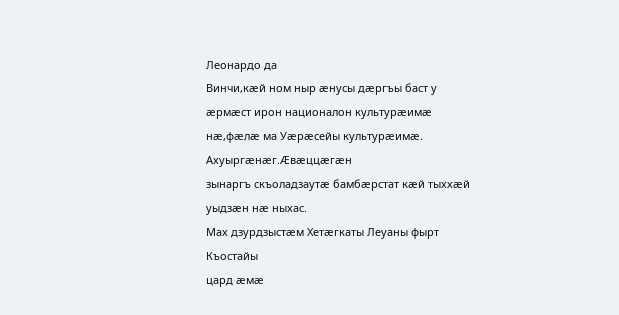Леонардо да
Винчи,кæй ном ныр æнусы дæргъы баст у æрмæст ирон националон культурæимæ
нæ,фæлæ ма Уæрæсейы культурæимæ.
Ахуыргæнæг.Æвæццæгæн
зынаргъ скъоладзаутæ бамбæрстат кæй тыххæй уыдзæн нæ ныхас.
Мах дзурдзыстæм Хетæгкаты Леуаны фырт Къостайы
цард æмæ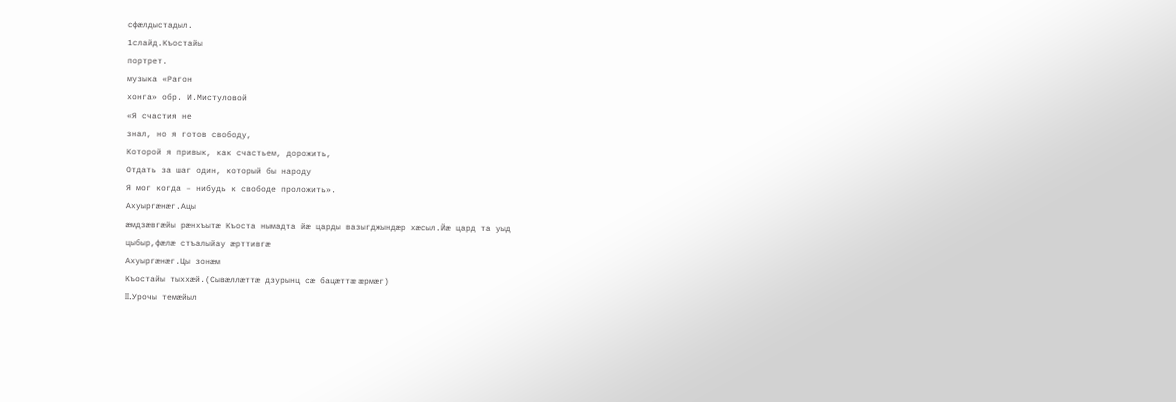сфæлдыстадыл.
1слайд.Къостайы
портрет.
музыка «Рагон
хонга» обр. И.Мистуловой
«Я счастия не
знал, но я готов свободу,
Которой я привык, как счастьем, дорожить,
Отдать за шаг один, который бы народу
Я мог когда – нибудь к свободе проложить».
Ахуыргæнæг.Ацы
æмдзæвгæйы рæнхъытæ Къоста нымадта йæ царды вазыгджындæр хæсыл.Йæ цард та уыд
цыбыр,фæлæ стъалыйау æрттивгæ
Ахуыргæнæг.Цы зонæм
Къостайы тыххæй.(Сывæллæттæ дзурынц сæ бацæттæ æрмæг)
II.Урочы темæйыл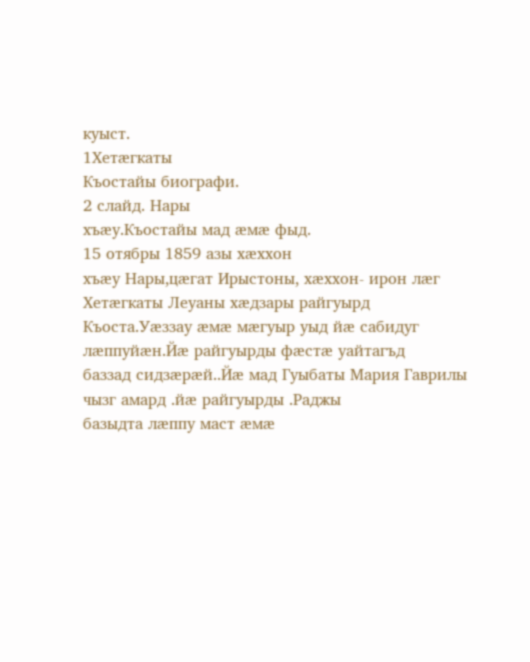куыст.
1Хетæгкаты
Къостайы биографи.
2 слайд. Нары
хъæу.Къостайы мад æмæ фыд.
15 отябры 1859 азы хæххон
хъæу Нары,цæгат Ирыстоны, хæххон- ирон лæг Хетæгкаты Леуаны хæдзары райгуырд
Къоста.Уæззау æмæ мæгуыр уыд йæ сабидуг лæппуйæн.Йæ райгуырды фæстæ уайтагъд
баззад сидзæрæй..Йæ мад Гуыбаты Мария Гаврилы чызг амард .йæ райгуырды .Раджы
базыдта лæппу маст æмæ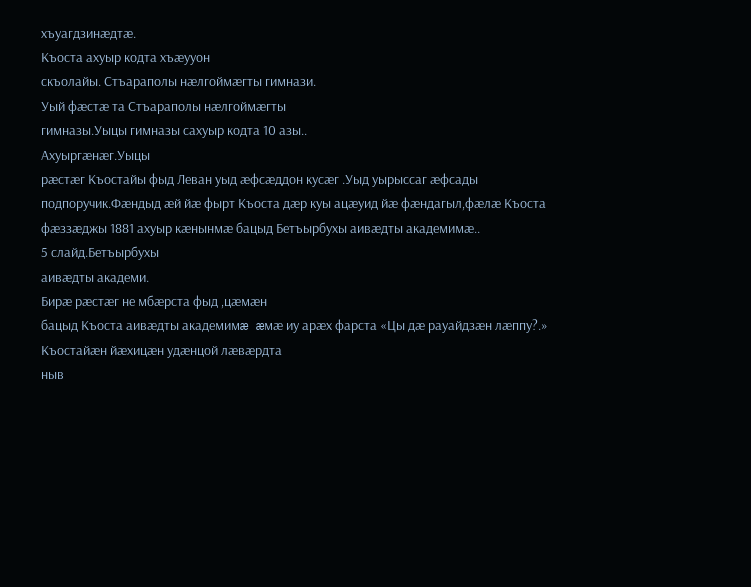хъуагдзинæдтæ.
Къоста ахуыр кодта хъæууон
скъолайы. Стъараполы нæлгоймæгты гимнази.
Уый фæстæ та Стъараполы нæлгоймæгты
гимназы.Уыцы гимназы сахуыр кодта 10 азы..
Ахуыргæнæг.Уыцы
рæстæг Къостайы фыд Леван уыд æфсæддон кусæг .Уыд уырыссаг æфсады
подпоручик.Фæндыд æй йæ фырт Къоста дæр куы ацæуид йæ фæндагыл,фæлæ Къоста
фæззæджы 1881 ахуыр кæнынмæ бацыд Бетъырбухы аивæдты академимæ..
5 слайд.Бетъырбухы
аивæдты академи.
Бирæ рæстæг не мбæрста фыд ,цæмæн
бацыд Къоста аивæдты академимæ æмæ иу арæх фарста «Цы дæ рауайдзæн лæппу?.»
Къостайæн йæхицæн удæнцой лæвæрдта
ныв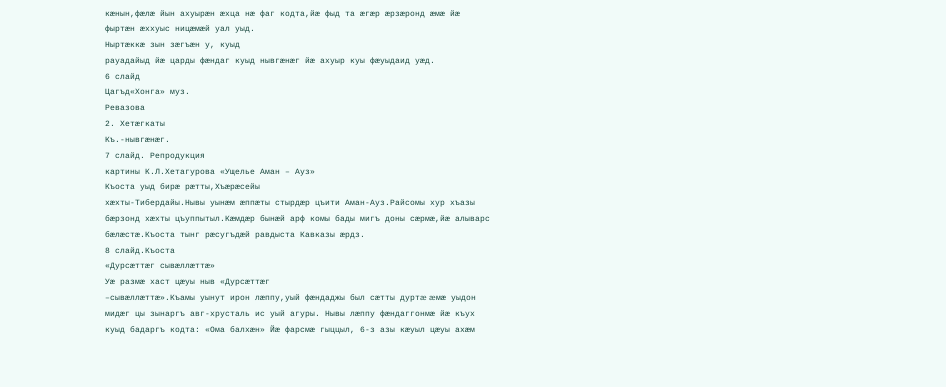кæнын,фæлæ йын ахуырæн æхца нæ фаг кодта,йæ фыд та æгæр æрзæронд æмæ йæ
фыртæн æххуыс ницæмæй уал уыд.
Ныртæккæ зын зæгъæн у, куыд
рауадайыд йæ царды фæндаг куыд нывгæнæг йæ ахуыр куы фæуыдаид уæд.
6 слайд
Цагъд«Хонга» муз.
Ревазова
2. Хетæгкаты
Къ.-нывгæнæг.
7 слайд. Репродукция
картины К.Л.Хетагурова «Ущелье Аман – Ауз»
Къоста уыд бирæ рæтты,Хъæрæсейы
хæхты-Тибердайы.Нывы уынæм æппæты стырдæр цъити Аман-Ауз.Райсомы хур хъазы
бæрзонд хæхты цъуппытыл.Кæмдæр бынæй арф комы бады мигъ доны сæрмæ,йæ алыварс
бæлæстæ.Къоста тынг рæсугъдæй равдыста Кавказы æрдз.
8 слайд.Къоста
«Дурсæттæг сывæллæттæ»
Уæ размæ хаст цæуы ныв «Дурсæттæг
–сывæллæттæ».Къамы уынут ирон лæппу,уый фæндаджы был сæтты дуртæ æмæ уыдон
мидæг цы зынаргъ авг-хрусталь ис уый агуры. Нывы лæппу фæндаггонмæ йæ къух
куыд бадаргъ кодта: «Ома балхæн» Йæ фарсмæ гыццыл, 6-з азы кæуыл цæуы ахæм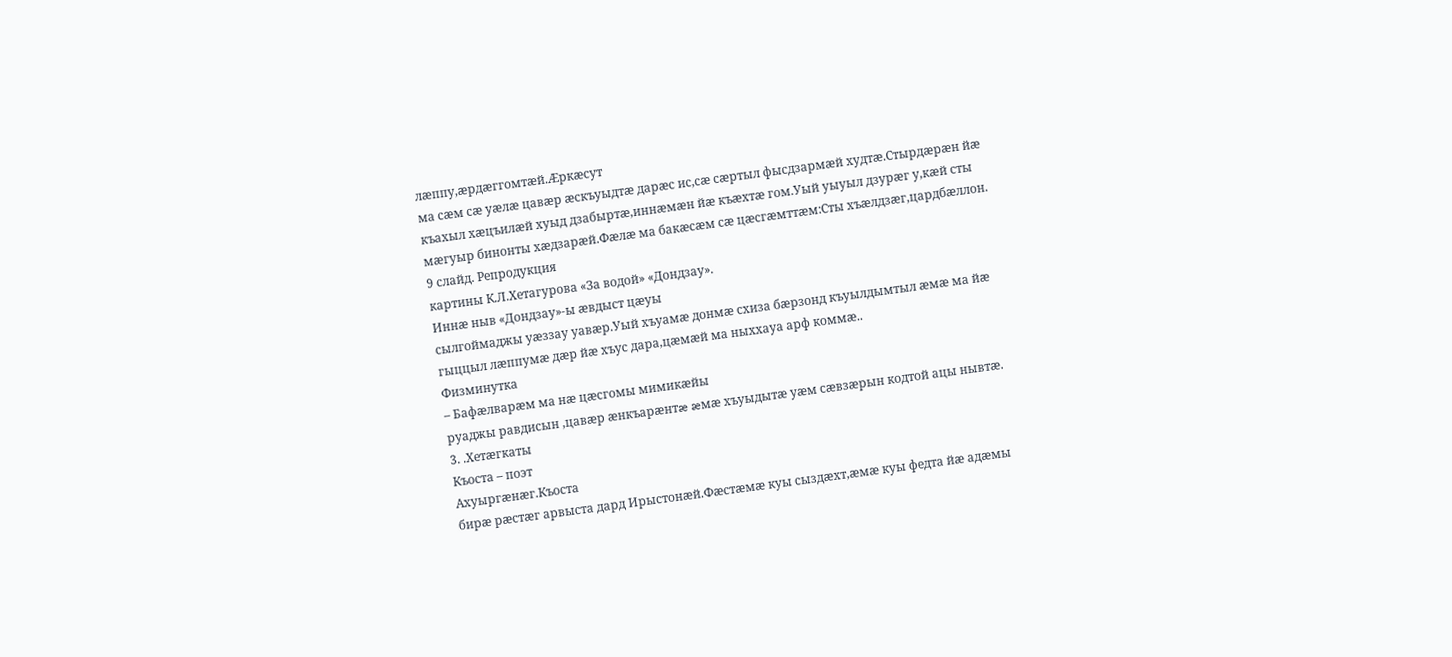лæппу,æрдæггомтæй.Æркæсут
ма сæм сæ уæлæ цавæр æскъуыдтæ дарæс ис,сæ сæртыл фысдзармæй худтæ.Стырдæрæн йæ
къахыл хæцъилæй хуыд дзабыртæ,иннæмæн йæ къæхтæ гом.Уый уыуыл дзурæг у,кæй сты
мæгуыр бинонты хæдзарæй.Фæлæ ма бакæсæм сæ цæсгæмттæм:Сты хъæлдзæг,цардбæллон.
9 слайд. Репродукция
картины К.Л.Хетагурова «За водой» «Дондзау».
Иннæ ныв «Дондзау»-ы æвдыст цæуы
сылгоймаджы уæззау уавæр.Уый хъуамæ донмæ схиза бæрзонд къуылдымтыл æмæ ма йæ
гыццыл лæппумæ дæр йæ хъус дара,цæмæй ма ныххауа арф коммæ..
Физминутка
– Бафæлварæм ма нæ цæсгомы мимикæйы
руаджы равдисын ,цавæр æнкъарæнтæ æмæ хъуыдытæ уæм сæвзæрын кодтой ацы нывтæ.
3. .Хетæгкаты
Къоста – поэт
Ахуыргæнæг.Къоста
бирæ рæстæг арвыста дард Ирыстонæй.Фæстæмæ куы сыздæхт,æмæ куы федта йæ адæмы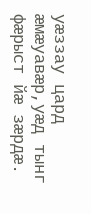уæззау цард æмæуавæр,уæд тынг фæрыст йæ зæрдæ.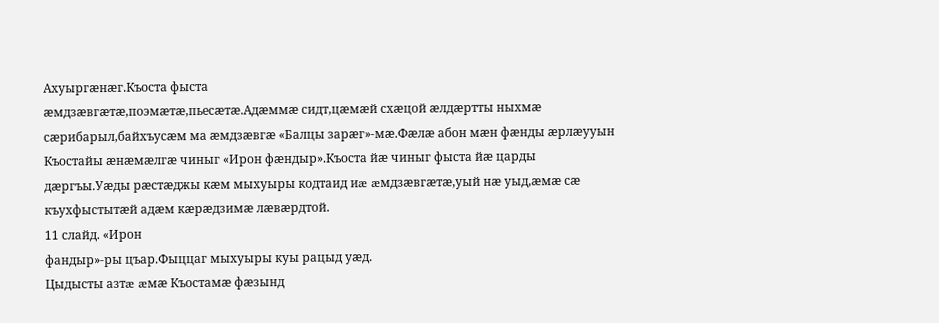Ахуыргæнæг.Къоста фыста
æмдзæвгæтæ,поэмæтæ,пьесæтæ.Адæммæ сидт,цæмæй схæцой æлдæртты ныхмæ
сæрибарыл,байхъусæм ма æмдзæвгæ «Балцы зарæг»-мæ.Фæлæ абон мæн фæнды æрлæууын
Къостайы æнæмæлгæ чиныг «Ирон фæндыр».Къоста йæ чиныг фыста йæ царды
дæргъы.Уæды рæстæджы кæм мыхуыры кодтаид иæ æмдзæвгæтæ,уый нæ уыд,æмæ сæ
къухфыстытæй адæм кæрæдзимæ лæвæрдтой.
11 слайд. «Ирон
фандыр»-ры цъар.Фыццаг мыхуыры куы рацыд уæд.
Цыдысты азтæ æмæ Къостамæ фæзынд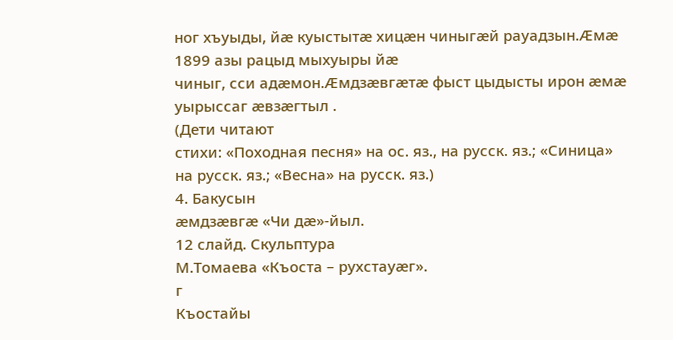ног хъуыды, йæ куыстытæ хицæн чиныгæй рауадзын.Æмæ 1899 азы рацыд мыхуыры йæ
чиныг, сси адæмон.Æмдзæвгæтæ фыст цыдысты ирон æмæ уырыссаг æвзæгтыл .
(Дети читают
стихи: «Походная песня» на ос. яз., на русск. яз.; «Синица»
на русск. яз.; «Весна» на русск. яз.)
4. Бакусын
æмдзæвгæ «Чи дæ»-йыл.
12 слайд. Скульптура
М.Томаева «Къоста – рухстауæг».
г
Къостайы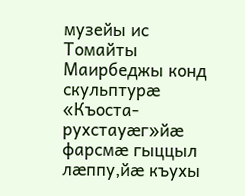музейы ис Томайты
Маирбеджы конд скульптурæ «Къоста-рухстауæг»йæ фарсмæ гыццыл лæппу,йæ къухы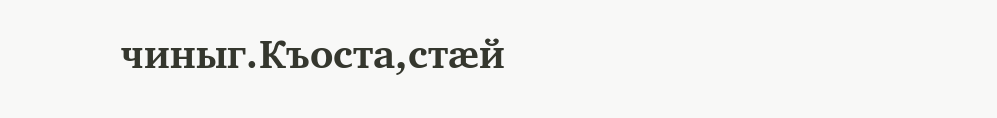чиныг.Къоста,стæй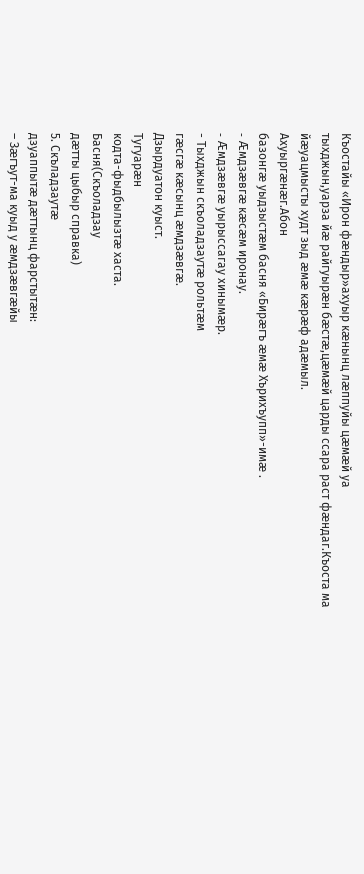Къостайы «Ирон фæндыр»ахуыр кæнынц лæппуйы цæмæй уа
тыхджын,уарза йæ райгуырæн бæстæ,цæмæй царды ссара раст фæндаг.Къоста ма
йæуацмысты худт зыд æмæ кæрæф адæмыл.
Ахуыргæнæг.Абон
базонгæ уыдзыстæм басня «Бирæгъ æмæ Хърихъупп»-имæ .
- Æмдзæвгæ кæсæм иронау.
- Æмдзæвгæ уырыссагау хинымæр.
- Тыхджын скъоладзаутæ рольтæм
гæсгæ кæсынц æмдзæвгæ.
Дзырдуатон куыст.
Тугуарæн
кодта-фыдбылызтæ хаста.
Басня(Скъоладзау
дæтты цыбыр справка)
5. Скъладзаутæ
дзуаппытæ дæттынц фарстытæн:
– Зæгъут-ма куыд у æмдзæвгæйы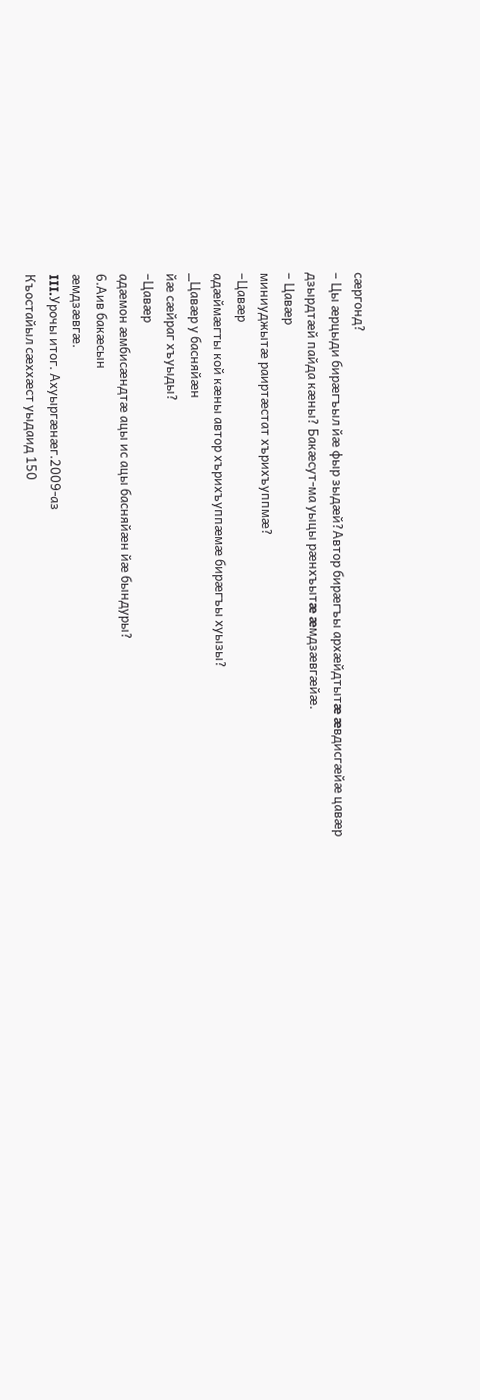сæргонд?
– Цы æрцыди бирæгъыл йæ фыр зыдæй?Автор бирæгъы архæйдтытæ æвдисгæйæ цавæр
дзырдтæй пайда кæны? Бакæсут-ма уыцы рæнхъытæ æмдзæвгæйæ.
– Цавæр
миниуджытæ раиртæстат хърихъуппмæ?
–Цавæр
адæймæгты кой кæны автор хърихъуппæмæ бирæгъы хуызы?
_Цавæр у басняйæн
йæ сæйраг хъуыды?
–Цавæр
адæмон æмбисæндтæ ацы ис ацы басняйæн йæ бындуры?
6.Аив бакæсын
æмдзæвгæ.
III.Урочы итог. Ахуыргæнæг.2009-аз
Къостайыл сæххæст уыдаид 150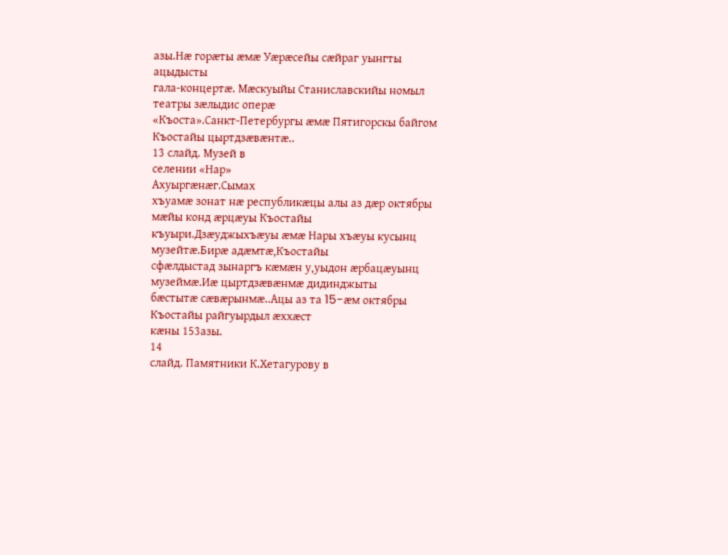азы.Нæ горæты æмæ Уæрæсейы сæйраг уынгты ацыдысты
гала-концертæ. Мæскуыйы Станиславскийы номыл театры зæлыдис оперæ
«Къоста».Санкт-Петербургы æмæ Пятигорскы байгом Къостайы цыртдзæвæнтæ..
13 слайд. Музей в
селении «Нар»
Ахуыргæнæг.Сымах
хъуамæ зонат нæ республикæцы алы аз дæр октябры мæйы конд æрцæуы Къостайы
къуыри.Дзæуджыхъæуы æмæ Нары хъæуы кусынц музейтæ.Бирæ адæмтæ,Къостайы
сфæлдыстад зынаргъ кæмæн у,уыдон æрбацæуынц музеймæ.Иæ цыртдзæвæнмæ дидинджыты
бæстытæ сæвæрынмæ..Ацы аз та 15-æм октябры Къостайы райгуырдыл æххæст
кæны 153азы.
14
слайд. Памятники К.Хетагурову в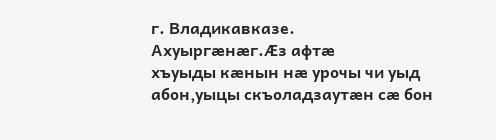г. Владикавказе.
Ахуыргæнæг.Æз афтæ
хъуыды кæнын нæ урочы чи уыд абон,уыцы скъоладзаутæн сæ бон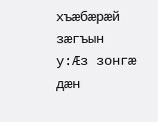хъæбæрæй зæгъын
у:Æз зонгæ дæн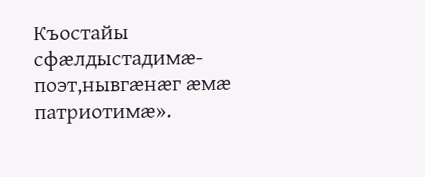Къостайы сфæлдыстадимæ-поэт,нывгæнæг æмæ патриотимæ».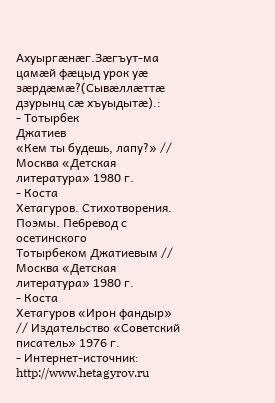Ахуыргæнæг.Зæгъут-ма
цамæй фæцыд урок уæ зæрдæмæ?(Сывæллæттæ дзурынц сæ хъуыдытæ).:
- Тотырбек
Джатиев
«Кем ты будешь, лапу?» // Москва «Детская литература» 1980 г.
- Коста
Хетагуров. Стихотворения. Поэмы. Пе6ревод с осетинского
Тотырбеком Джатиевым // Москва «Детская литература» 1980 г.
- Коста
Хетагуров «Ирон фандыр» // Издательство «Советский
писатель» 1976 г.
- Интернет-источник:
http://www.hetagyrov.ru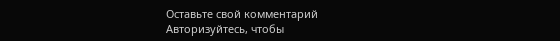Оставьте свой комментарий
Авторизуйтесь, чтобы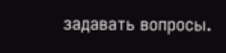задавать вопросы.